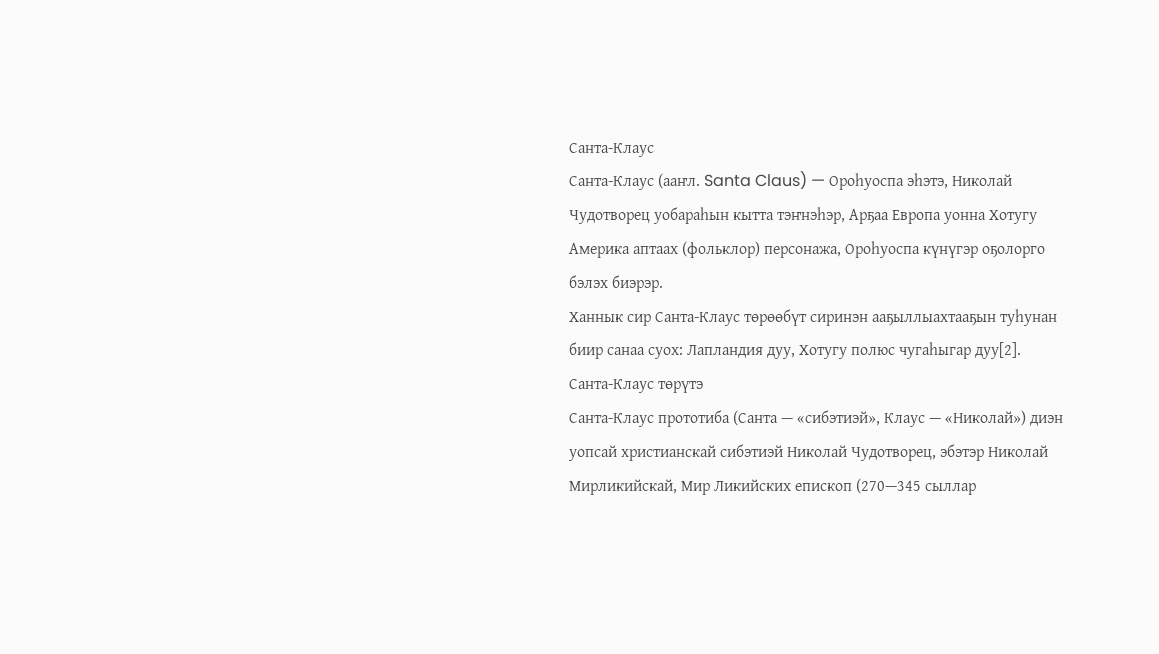Санта-Клаус
Санта-Клаус (ааҥл. Santa Claus) — Ороһуоспа эһэтэ, Николай Чудотворец уобараһын кытта тэҥнэһэр, Арҕаа Европа уонна Хотугу Америка аптаах (фольклор) персонажа, Ороһуоспа күнүгэр оҕолорго бэлэх биэрэр.
Ханнык сир Санта-Клаус төрөөбүт сиринэн ааҕыллыахтааҕын туһунан биир санаа суох: Лапландия дуу, Хотугу полюс чугаһыгар дуу[2].
Санта-Клаус төрүтэ
Санта-Клаус прототиба (Санта — «сибэтиэй», Клаус — «Николай») диэн уопсай христианскай сибэтиэй Николай Чудотворец, эбэтэр Николай Мирликийскай, Мир Ликийских епископ (270—345 сыллар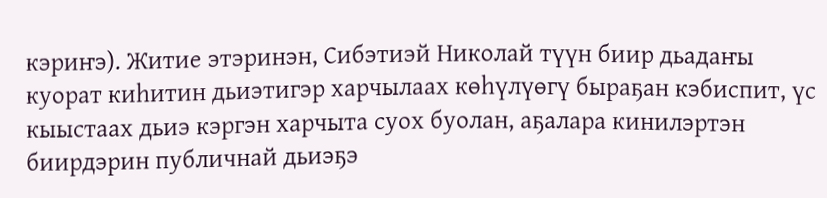кэриҥэ). Житие этэринэн, Сибэтиэй Николай түүн биир дьадаҥы куорат киһитин дьиэтигэр харчылаах көһүлүөгү быраҕан кэбиспит, үс кыыстаах дьиэ кэргэн харчыта суох буолан, аҕалара кинилэртэн биирдэрин публичнай дьиэҕэ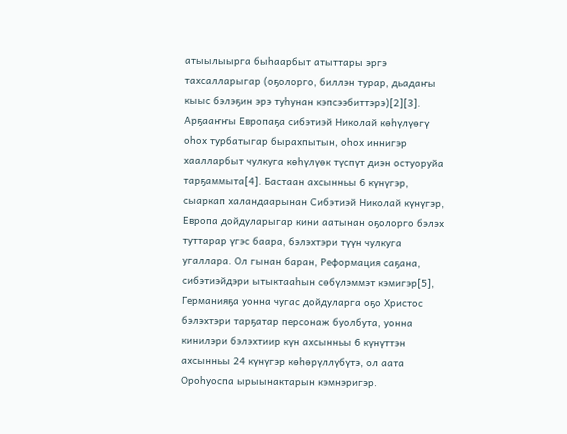атыылыырга быһаарбыт атыттары эргэ тахсалларыгар (оҕолорго, биллэн турар, дьадаҥы кыыс бэлэҕин эрэ туһунан кэпсээбиттэрэ)[2][3]. Арҕааҥҥы Европаҕа сибэтиэй Николай көһүлүөгү оһох турбатыгар бырахпытын, оһох иннигэр хаалларбыт чулкуга көһүлүөк түспүт диэн остуоруйа тарҕаммыта[4]. Бастаан ахсынньы 6 күнүгэр, сыаркап халандаарынан Сибэтиэй Николай күнүгэр, Европа дойдуларыгар кини аатынан оҕолорго бэлэх туттарар үгэс баара, бэлэхтэри түүн чулкуга угаллара. Ол гынан баран, Реформация саҕана, сибэтиэйдэри ытыктааһын сөбүлэммэт кэмигэр[5], Германияҕа уонна чугас дойдуларга оҕо Христос бэлэхтэри тарҕатар персонаж буолбута, уонна кинилэри бэлэхтиир күн ахсынньы 6 күнүттэн ахсынньы 24 күнүгэр көһөрүллүбүтэ, ол аата Ороһуоспа ырыынактарын кэмнэригэр.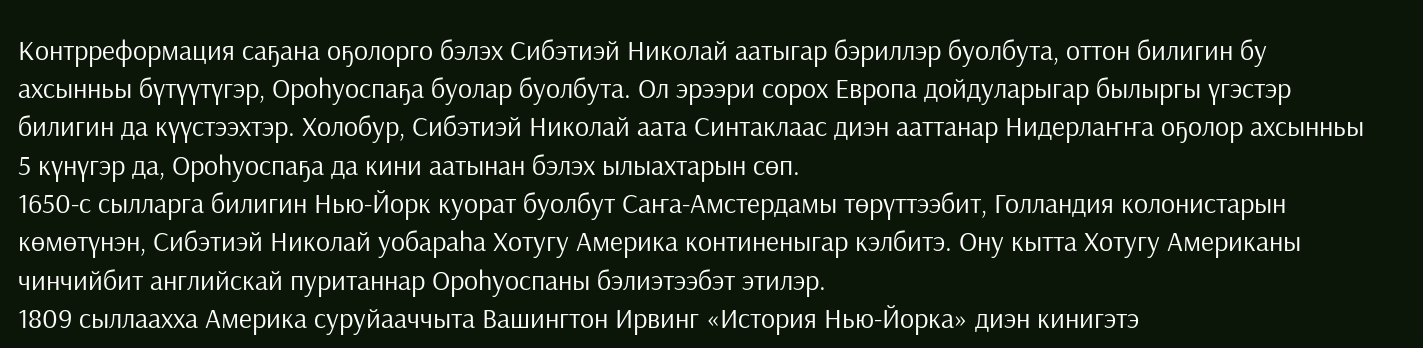Контрреформация саҕана оҕолорго бэлэх Сибэтиэй Николай аатыгар бэриллэр буолбута, оттон билигин бу ахсынньы бүтүүтүгэр, Ороһуоспаҕа буолар буолбута. Ол эрээри сорох Европа дойдуларыгар былыргы үгэстэр билигин да күүстээхтэр. Холобур, Сибэтиэй Николай аата Синтаклаас диэн ааттанар Нидерлаҥҥа оҕолор ахсынньы 5 күнүгэр да, Ороһуоспаҕа да кини аатынан бэлэх ылыахтарын сөп.
1650-с сылларга билигин Нью-Йорк куорат буолбут Саҥа-Амстердамы төрүттээбит, Голландия колонистарын көмөтүнэн, Сибэтиэй Николай уобараһа Хотугу Америка континеныгар кэлбитэ. Ону кытта Хотугу Американы чинчийбит английскай пуританнар Ороһуоспаны бэлиэтээбэт этилэр.
1809 сыллаахха Америка суруйааччыта Вашингтон Ирвинг «История Нью-Йорка» диэн кинигэтэ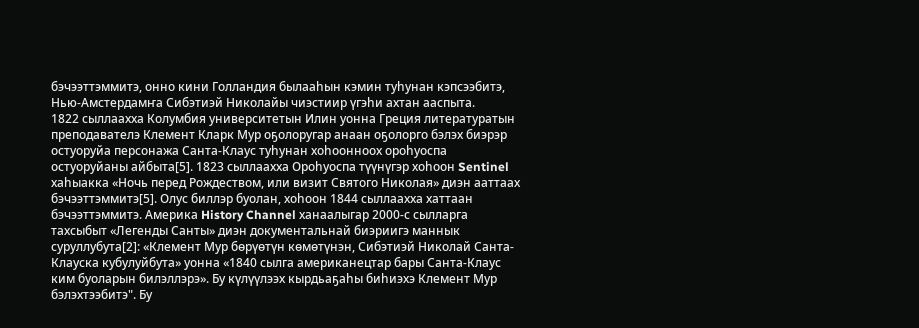бэчээттэммитэ, онно кини Голландия былааһын кэмин туһунан кэпсээбитэ, Нью-Амстердамҥа Сибэтиэй Николайы чиэстиир үгэһи ахтан ааспыта.
1822 сыллаахха Колумбия университетын Илин уонна Греция литературатын преподавателэ Клемент Кларк Мур оҕолоругар анаан оҕолорго бэлэх биэрэр остуоруйа персонажа Санта-Клаус туһунан хоһоонноох ороһуоспа остуоруйаны айбыта[5]. 1823 сыллаахха Ороһуоспа түүнүгэр хоһоон Sentinel хаһыакка «Ночь перед Рождеством, или визит Святого Николая» диэн ааттаах бэчээттэммитэ[5]. Олус биллэр буолан, хоһоон 1844 сыллаахха хаттаан бэчээттэммитэ. Америка History Channel ханаалыгар 2000-с сылларга тахсыбыт «Легенды Санты» диэн документальнай биэриигэ маннык суруллубута[2]: «Клемент Мур бөрүөтүн көмөтүнэн, Сибэтиэй Николай Санта-Клауска кубулуйбута» уонна «1840 сылга американецтар бары Санта-Клаус ким буоларын билэллэрэ». Бу күлүүлээх кырдьаҕаһы биһиэхэ Клемент Мур бэлэхтээбитэ". Бу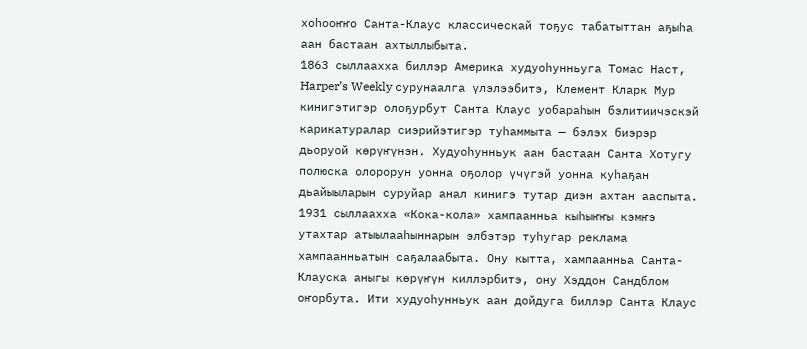хоһооҥҥо Санта-Клаус классическай тоҕус табатыттан аҕыһа аан бастаан ахтыллыбыта.
1863 сыллаахха биллэр Америка худуоһунньуга Томас Наст, Harper’s Weekly сурунаалга үлэлээбитэ, Клемент Кларк Мур кинигэтигэр олоҕурбут Санта Клаус уобараһын бэлитиичэскэй карикатуралар сиэрийэтигэр туһаммыта — бэлэх биэрэр дьоруой көрүҥүнэн. Худуоһунньук аан бастаан Санта Хотугу полюска олорорун уонна оҕолор үчүгэй уонна куһаҕан дьайыыларын суруйар анал кинигэ тутар диэн ахтан ааспыта.
1931 сыллаахха «Кока-кола» хампаанньа кыһыҥҥы кэмҥэ утахтар атыылааһыннарын элбэтэр туһугар реклама хампаанньатын саҕалаабыта. Ону кытта, хампаанньа Санта-Клауска аныгы көрүҥүн киллэрбитэ, ону Хэддон Сандблом оҥорбута. Ити худуоһунньук аан дойдуга биллэр Санта Клаус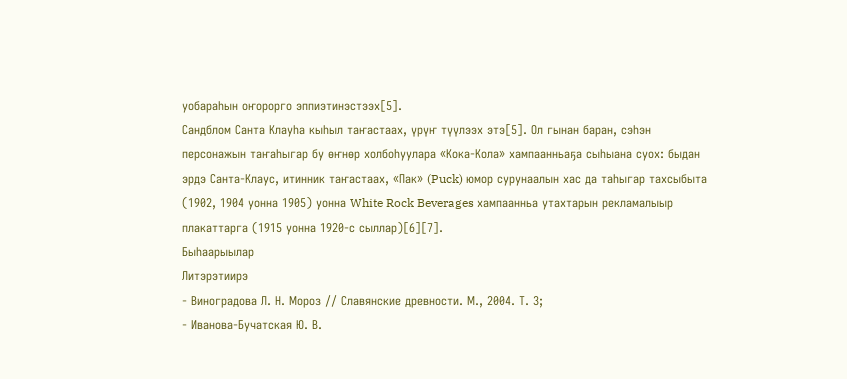уобараһын оҥорорго эппиэтинэстээх[5].
Сандблом Санта Клауһа кыһыл таҥастаах, үрүҥ түүлээх этэ[5]. Ол гынан баран, сэһэн персонажын таҥаһыгар бу өҥнөр холбоһуулара «Кока-Кола» хампаанньаҕа сыһыана суох: быдан эрдэ Санта-Клаус, итинник таҥастаах, «Пак» (Puck) юмор сурунаалын хас да таһыгар тахсыбыта (1902, 1904 уонна 1905) уонна White Rock Beverages хампаанньа утахтарын рекламалыыр плакаттарга (1915 уонна 1920-с сыллар)[6][7].
Быһаарыылар
Литэрэтиирэ
- Виноградова Л. Н. Мороз // Славянские древности. М., 2004. Т. 3;
- Иванова-Бучатская Ю. В.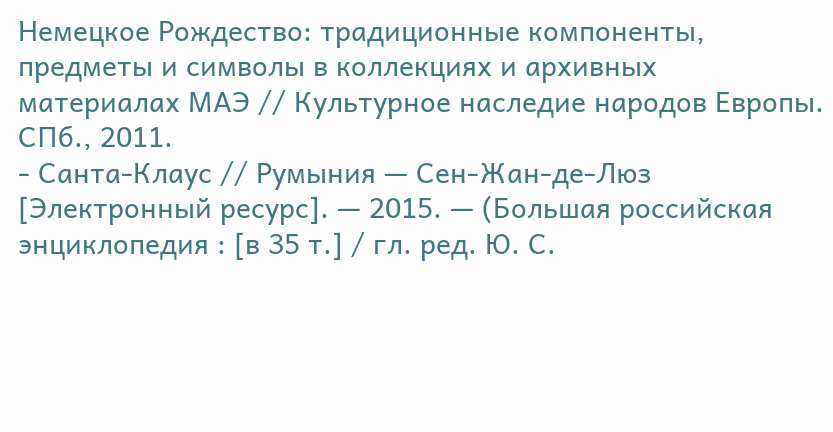Немецкое Рождество: традиционные компоненты, предметы и символы в коллекциях и архивных материалах МАЭ // Культурное наследие народов Европы. СПб., 2011.
- Санта-Клаус // Румыния — Сен-Жан-де-Люз [Электронный ресурс]. — 2015. — (Большая российская энциклопедия : [в 35 т.] / гл. ред. Ю. С.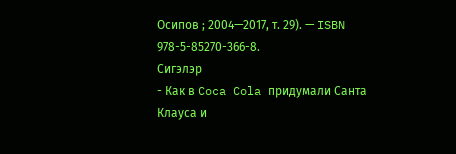Осипов ; 2004—2017, т. 29). — ISBN 978-5-85270-366-8.
Сигэлэр
- Как в Coca Cola придумали Санта Клауса и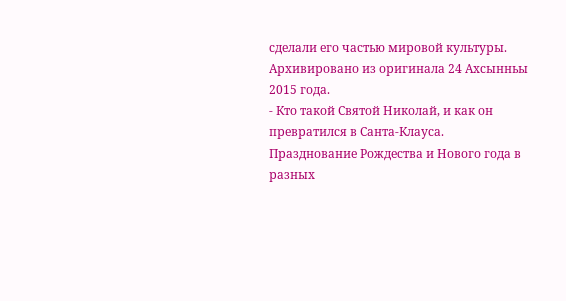сделали его частью мировой культуры. Архивировано из оригинала 24 Ахсынньы 2015 года.
- Кто такой Святой Николай, и как он превратился в Санта-Клауса. Празднование Рождества и Нового года в разных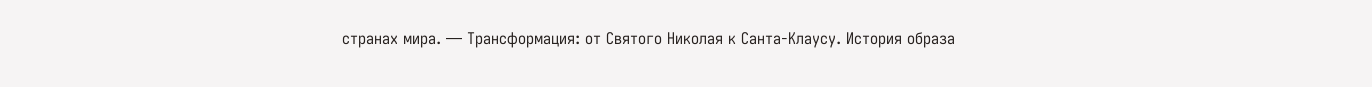странах мира. — Трансформация: от Святого Николая к Санта-Клаусу. История образа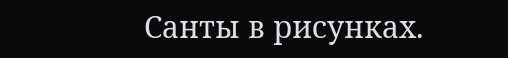Санты в рисунках.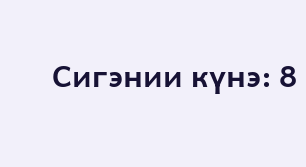Сигэнии күнэ: 8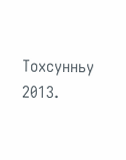Тохсунньу 2013.